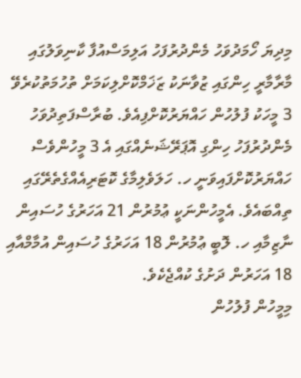މިދިޔަ ހޯމަދުވަހު މެންދުރުފަހު އަލިމަސްއުފާ ކާނިވަލުގައި މާރާމާރީ ހިންގައި ޒުވާނަކު ޒަޚަމްކޮށްލިކަމަށް ތުހުމަތުކުރެވޭ 3 މީހަކު ފުލުހުން ހައްޔަރުކޮށްފިއެވެ. ބުރާސްފަތިދުވަހު މެންދުރުފަހު ހިންގި އޮޕަރޭޝަނެއްގައި އެ 3 މީހުންވެސް ހައްޔަރުކޮށްފައިވަނީ ހ. ހަލަވެލިމާގެ ކޮޓަރިއެއްގެތެރޭގައި ތިއްބައެވެ. އެމީހުންނަކީ ޢުމުރުން 21 އަހަރުގެ ހުސައިން ނާޒިމާއި ހ. ލޮބީ ޢުމުރުން 18 އަހަރުގެ ހުސައިން އުމާމްއާއި 18 އަހަރުން ދަށުގެ ކުއްޖެކެވެ.
މިމީހުން ފުލުހުން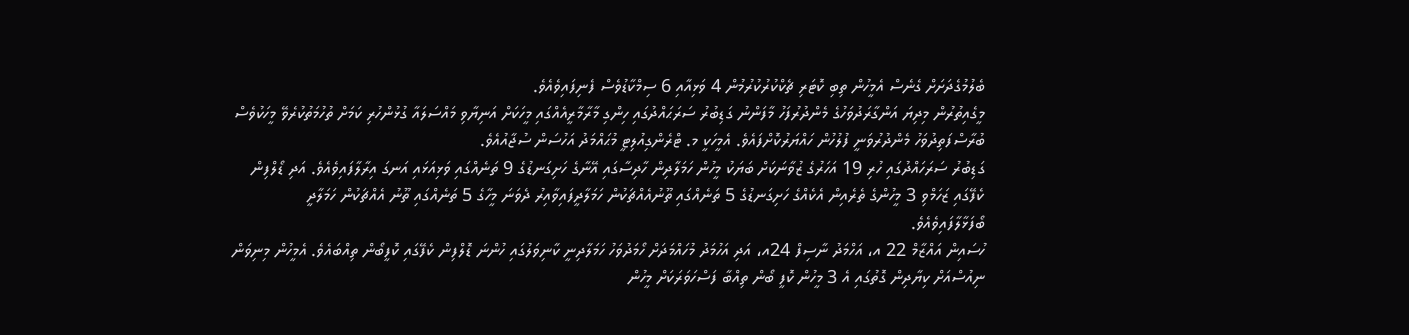ބެލުމުގެދަށަށް ގެނެސް އެމީހުން ތިބި ކޮޓަރި ޗެކްކުރުކުރުމުން 4 ވަޅިއާއި 6 ސިމްކާޑުވެސް ފެނިފައިވެއެވެ.
މީގެއިތުރުން މިދިޔަ އަންގާރަދުވަހުގެ މެންދުރުފަހު މާފަންނު ގަޑިބުރު ސަރަޙައްދުގައި ހިންގި މާރާމާރީއެއްގައި މީހަކަށް އަނިޔާވި މައްސަލައާ ގުޅުންހުރި ކަމަށް ތުހުމަތުކުރެވޭ މީހަކުވެސް ބުރާސްފަތިދުވަހު މެންދުރުވަނީ ފުލުހުން ހައްޔަރުކޮށްފައެވެ. އެމީހަކީ މ. ޓްރެންގިއުލިޓީ މުޙައްމަދު އަހުސަން ސުޖާއުއެވެ.
ގަޑިބުރު ސަރަހައްދުގައި ހުރި 19 އަހަރުގެ ޒުވާނަކަށް ބަޔަކު މީހުން ހަމަލާދިން ހާދިސާގައި އޭނާގެ ހަށިގަނޑުގެ 9 ތަނެއްގައި ވަޅިއަޅައި އަނގަ އިރާލާފައިވެއެވެ. އަދި ޑޯލްފިން ކެފޭގައި ޒަހަމްވި 3 މީހުންގެ ތެރެއިން އެކެއްގެ ހަށިގަނޑުގެ 5 ތަނެއްގައި ތޫނުއެއްޗަކުން ހަމަލާދީފައިވާއިރު ދެވަނަ މީހާގެ 5 ތަނެއްގައި ތޫނު އެއްޗަކުން ހަމަލާދީ ބޯފަޅާލާފައިވެއެވެ.
ހުސައިން އައްޒާމް 22 އ، އަހްމަދު ނާސިފް 24އ، އަދި އަހުމަދު މުހައްމަދަށް ހޯމަދުވަހު ހަމަލާދިނީ ކާނިވަލުގައި ހުންނަ ޑޮލްފިން ކެފޭގައި ކޮފީބޯން ތިއްބައެވެ. އެމީހުން މިނިވަން ނިއުސްއަށް ކިޔާދިން ގޮތުގައި އެ 3 މީހުން ކޮފީ ބޯން ތިއްބާ ފަސްހަވަރަކަށް މީހުން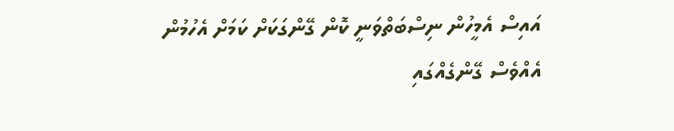އައިސް އެމީހުން ނިސްބަތްވަނީ ކޮން ގޭންގަކަށް ކަމަށް އެހުމުން އެއްވެސް ގޭންގެއްގައި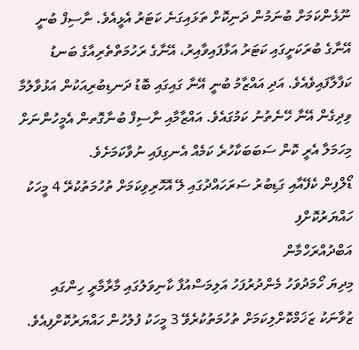ނޫޅެންކަމަށް ބުނަމުން ދަނިކޮށް ތަޅައިގަނެ ކަޓަރު އެޅީއެވެ. ނާސިފް ބުނީ އޭނާގެ ބުރަކަށީގައި ކަޓަރު އަޅާފައިވާއިރު، އޭނާގެ ރަހުމަތްތެރިއާގެ ބަނޑު ކަފާލާފައިވެއެވެ. އަދި އައްޒާމު ބުނީ އޭނާ ގައިގައި ބޮޑު ދަނޑިބުރިއަކުން އަޅުވާލުމާ ވިދިގެން އޭނާ ހޭނެތުނު ކަމުގައެވެ. އައްޒާމާއި ނާސިފް ބުނާގޮތން އެމީހުންނަށް މިހަމަލާ އެރީ ކޮން ސަބަބަކާހުރެ ކަމެއް އެނގިފައި ނުވާކަމަށެވެ.
ޑޯލްފިން ކެފޭއާއި ގަޑިބުރު ސަރަހައްދުގައި ލޭ އޮހޮރިވިކަމަށް ތުހުމަތުކުރޭ 4 މީހަކު ހައްޔަރުކޮށްފި
އަބްދުއްރަހްމާން
މިދިޔަ ހޯމަދުވަހު މެންދުރުފަހު އަލިމަސްއުފާ ކާނިވަލުގައި މާރާމާރީ ހިންގައި ޒުވާނަކު ޒަޚަމްކޮށްލިކަމަށް ތުހުމަތުކުރެވޭ 3 މީހަކު ފުލުހުން ހައްޔަރުކޮށްފިއެވެ.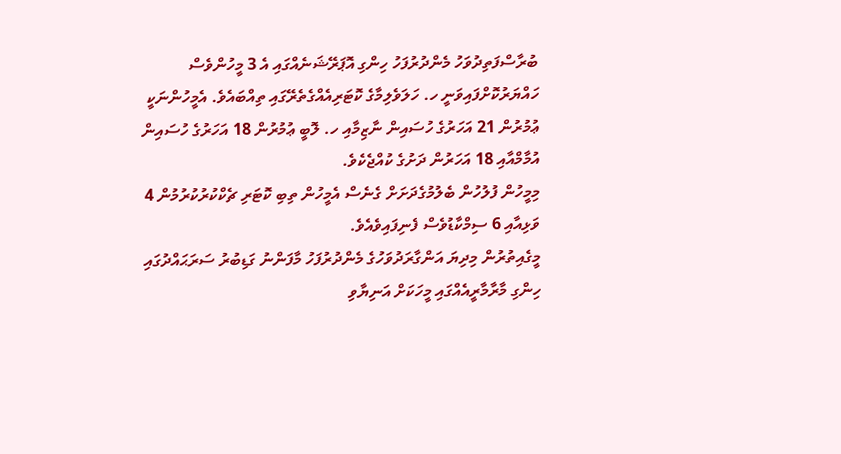ބުރާސްފަތިދުވަހު މެންދުރުފަހު ހިންގި އޮޕަރޭޝަނެއްގައި އެ 3 މީހުންވެސް ހައްޔަރުކޮށްފައިވަނީ ހ. ހަލަވެލިމާގެ ކޮޓަރިއެއްގެތެރޭގައި ތިއްބައެވެ. އެމީހުންނަކީ ޢުމުރުން 21 އަހަރުގެ ހުސައިން ނާޒިމާއި ހ. ލޮބީ ޢުމުރުން 18 އަހަރުގެ ހުސައިން އުމާމްއާއި 18 އަހަރުން ދަށުގެ ކުއްޖެކެވެ.
މިމީހުން ފުލުހުން ބެލުމުގެދަށަށް ގެނެސް އެމީހުން ތިބި ކޮޓަރި ޗެކްކުރުކުރުމުން 4 ވަޅިއާއި 6 ސިމްކާޑުވެސް ފެނިފައިވެއެވެ.
މީގެއިތުރުން މިދިޔަ އަންގާރަދުވަހުގެ މެންދުރުފަހު މާފަންނު ގަޑިބުރު ސަރަޙައްދުގައި ހިންގި މާރާމާރީއެއްގައި މީހަކަށް އަނިޔާވި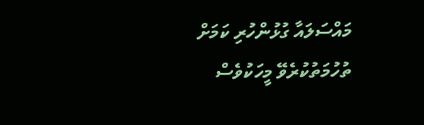މައްސަލައާ ގުޅުންހުރި ކަމަށް ތުހުމަތުކުރެވޭ މީހަކުވެސް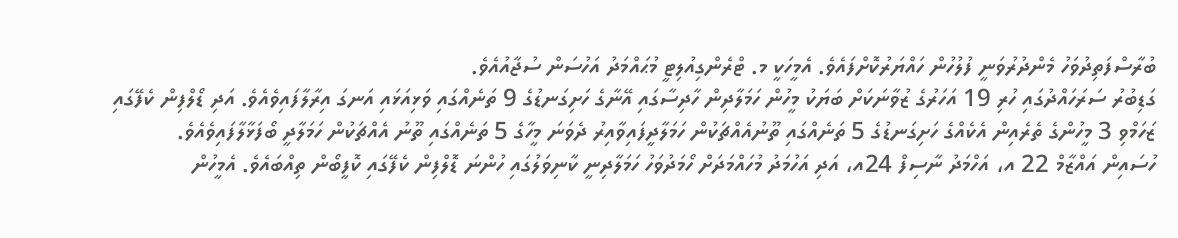ބުރާސްފަތިދުވަހު މެންދުރުވަނީ ފުލުހުން ހައްޔަރުކޮށްފައެވެ. އެމީހަކީ މ. ޓްރެންގިއުލިޓީ މުޙައްމަދު އަހުސަން ސުޖާއުއެވެ.
ގަޑިބުރު ސަރަހައްދުގައި ހުރި 19 އަހަރުގެ ޒުވާނަކަށް ބަޔަކު މީހުން ހަމަލާދިން ހާދިސާގައި އޭނާގެ ހަށިގަނޑުގެ 9 ތަނެއްގައި ވަޅިއަޅައި އަނގަ އިރާލާފައިވެއެވެ. އަދި ޑޯލްފިން ކެފޭގައި ޒަހަމްވި 3 މީހުންގެ ތެރެއިން އެކެއްގެ ހަށިގަނޑުގެ 5 ތަނެއްގައި ތޫނުއެއްޗަކުން ހަމަލާދީފައިވާއިރު ދެވަނަ މީހާގެ 5 ތަނެއްގައި ތޫނު އެއްޗަކުން ހަމަލާދީ ބޯފަޅާލާފައިވެއެވެ.
ހުސައިން އައްޒާމް 22 އ، އަހްމަދު ނާސިފް 24އ، އަދި އަހުމަދު މުހައްމަދަށް ހޯމަދުވަހު ހަމަލާދިނީ ކާނިވަލުގައި ހުންނަ ޑޮލްފިން ކެފޭގައި ކޮފީބޯން ތިއްބައެވެ. އެމީހުން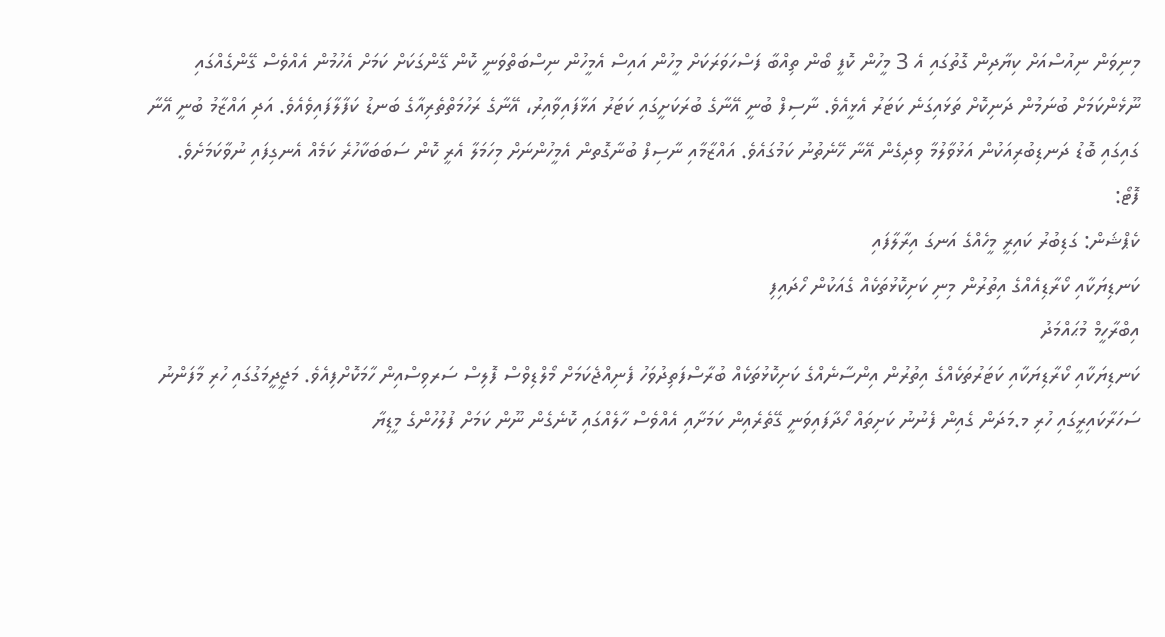މިނިވަން ނިއުސްއަށް ކިޔާދިން ގޮތުގައި އެ 3 މީހުން ކޮފީ ބޯން ތިއްބާ ފަސްހަވަރަކަށް މީހުން އައިސް އެމީހުން ނިސްބަތްވަނީ ކޮން ގޭންގަކަށް ކަމަށް އެހުމުން އެއްވެސް ގޭންގެއްގައި ނޫޅެންކަމަށް ބުނަމުން ދަނިކޮށް ތަޅައިގަނެ ކަޓަރު އެޅީއެވެ. ނާސިފް ބުނީ އޭނާގެ ބުރަކަށީގައި ކަޓަރު އަޅާފައިވާއިރު، އޭނާގެ ރަހުމަތްތެރިއާގެ ބަނޑު ކަފާލާފައިވެއެވެ. އަދި އައްޒާމު ބުނީ އޭނާ ގައިގައި ބޮޑު ދަނޑިބުރިއަކުން އަޅުވާލުމާ ވިދިގެން އޭނާ ހޭނެތުނު ކަމުގައެވެ. އައްޒާމާއި ނާސިފް ބުނާގޮތން އެމީހުންނަށް މިހަމަލާ އެރީ ކޮން ސަބަބަކާހުރެ ކަމެއް އެނގިފައި ނުވާކަމަށެވެ.
ފޮޓޯ:
ކެޕްޝަން: ގަޑިބުރު ކައިރީ މީހެއްގެ އަނގަ އިރާލާފައި
ކަނޑިޔަކާއި ކޯރާޑިއެއްގެ އިތުރުން މިނި ކަށިކޮޅުތަކެއް ގެއަކުން ހޯދައިފި
އިބްރާހީމް މުޙައްމަދު
ކަނޑިޔަކާއި ކޯރާޑިޔަކާއި ކަޓަރުތަކެއްގެ އިތުރުން އިންސާނެއްގެ ކަށިކޮޅުތަކެއް ބުރާސްފަތިދުވަހު ފެނިއްޖެކަމަށް މޯލްޑިވްސް ފޮލިސް ސަރވިސްއިން ހާމަކޮށްފިއެވެ. މަޖީދީމަގުގައި ހުރި މާފަންނު ސަހަރާކައިރީގައި ހުރި މ.މަދަން ގެއިން ފެނުނު ކަށިތައް ހޯދާފައިވަނީ ގޭތެރެއިން ކަމަށާއި އެއްވެސް ހާލެއްގައި ކޮނެގެން ނޫން ކަމަށް ފުލުހުންގެ މީޑިޔާ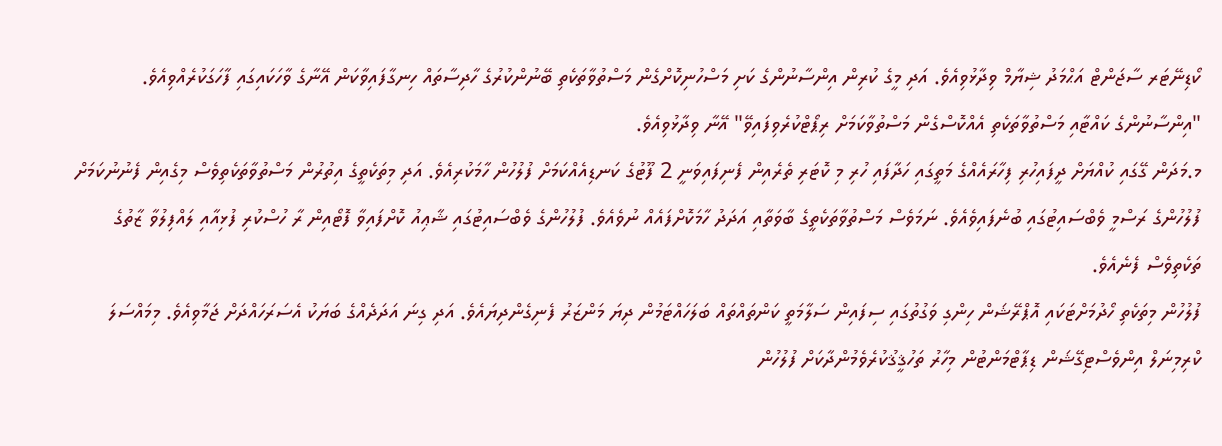ކޯޑިނޭޓަރ ސާޖަންޓް އަޙްމަދު ޝިޔާމް ވިދާޅުވިއެވެ. އަދި މީގެ ކުރިން އިންސާނުންގެ ކަށި މަސްހުނިކޮށްގެން މަސްތުވާތަކެތި ބޭނުންކުރުގެ ހާދިސާތައް ހިނގާފައިވާކަން އޭނާގެ ވާހަކައިގައި ފާހަގަކުރެއްވިއެވެ.
"އިންސާނުންގެ ކައްޓާއި މަސްތުވާތަކެތި އެއްކޮސްގެން މަސްތުވާކަމަށް ރިޕޯޓްކުރެވިފައިވޭ" އޭނާ ވިދާޅުވިއެވެ.
މ.މަދަން ގޭގައި ކުއްޔަށް ދީފައިހުރި ފިހާރައެއްގެ މަތީގައި ހަދާފައި ހުރި މި ކޮޓަރި ތެރެއިން ފެނިފައިވަނީ 2 ފޫޓުގެ ކަނޑިއެއްކަމަށް ފުލުހުން ހާމަކުރިއެވެ. އަދި މިތަކެތީގެ އިތުރުން މަސްތުވާތަކެތިވެސް މިގެއިން ފެނުނުކަމަށް ފުލުހުންގެ ރަސްމީ ވެބްސައިޓުގައި ބުނެފައިވެއެވެ. ނަމަވެސް މަސްތުވާތަކެތީގެ ބާވަތާއި އަދަދު ހާމަކޮށްފައެއް ނުވެއެވެ. ފުލުހުންގެ ވެބްސައިޓުގައި ޝާޢިއު ކޮށްފައިވާ ފޮޓޯއިން ރާ ހުސްކުރި ފުޅިއާއި ލައްފިލުވާ ޒާތުގެ ތަކެތިވެސް ފެނެއެވެ.
ފުލުހުން މިތަކެތި ހޯދުމަށްޓަކައި އޮޕްރޭޝަން ހިންގި ވަގުތުގައި ސިފައިން ސަލާމަތީ ކަންތައްތައް ބަލަހައްޓަމުން ދިޔަ މަންޒަރު ފެނިގެންދިޔައެވެ. އަދި ގިނަ އަދަދެއްގެ ބަޔަކު އެސަރަހައްދަށް ޖަމާވިއެވެ. މިމައްސަލަ ކްރިމިނަލް އިންވެސްޓިގޭޝަން ޑިޕާޓްމަންޓުން މިހާރު ތަހުޤީޤުކުރެވެމުންދާކަށް ފުލުހުން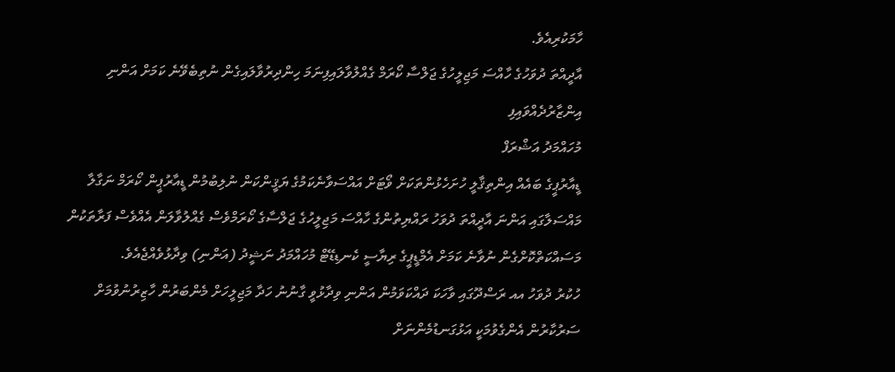ހާމަކުރިއެވެ.
އާދީއްތަ ދުވަހުގެ ހާއްސަ މަޖިލީހުގެ ޖަލްސާ ކޯރަމް ގެއްލުވާލައިފިނަމަ ހިންދިރުވާލައިގެން ނުތިބެވޭނެ ކަމަށް އަންނި އިންޒާރުދެއްވައިފި
މުހައްމަދު އަޝްރަފް
ޑީއާރުޕީގެ ބައެއް އިންތިޤާލީ ހުށަހެޅުންތަކަށް ވޯޓަށް އައްސަވާނެކަމުގެ ޔަޤީންކަން ނުލިބުމުން ޑީއާރުޕީން ކޯރަމް ނަގާލާ މައްސަލާގައި އަންނަ އާދީއްތަ ދުވަހު ރައްޔިތުންގެ ހާއްސަ މަޖިލީހުގެ ޖަލްސާގެ ކޯރަމްވެސް ގެއްލުވާލަން އެއްވެސް ފަރާތަކުން މަސައްކަތްކޮށްގެން ނުވާނެ ކަމަށް އެމްޑީޕީގެ ރިޔާސީ ކެނޑިޑޭޓް މުހައްމަދު ނަޝީދު (އަންނި) ވިދާޅުވެއްޖެއެވެ.
ހުކުރު ދުވަހު އއ ރަސްދޫގައި ވާހަކަ ދައްކަވަމުން އަންނި ވިދާޅުވީ ގާނުނު ހަދާ މަޖިލީހަށް މެންބަރުން ހާޒިރުނުވުމަށް ސަރުކާރުން އެންގެވުމަކީ އަޅުގަނޑުމެންނަށް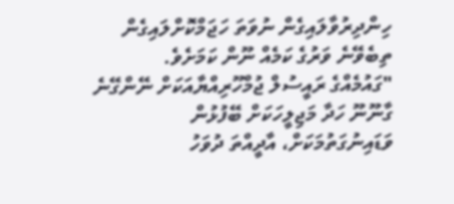ހިންދިރުވާލައިގެން ނުވަތަ ހަޖަމްކޮށްލައިގެން ތިބެވޭނެ ވަރުގެ ކަމެއް ނޫން ކަމަށެވެ.
"ގައުމެއްގެ ރައީސުލް ޖުމްހޫރިއްޔާއަކަށް ނޭންގޭނެ ގާނޫނޫ ހަދާ މަޖިލީހަކަށް ބޭފުޅުން ވަޑައިނުގަތުމަކަށް، އާދީއްތަ ދުވަހު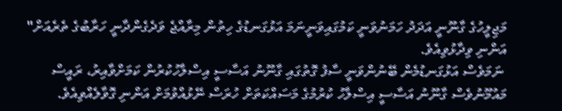މަޖިލީހުގެ ގާނޫނީ އަދަދު ހަމަނުވަނީ ކަމުގައިވަނީނަމަ އަޅުގަނޑުގެ ހިތުން މިރާއްޖެ ވަދެގެންދާނީ ހަރާބުގެ ތެރެއަށް" އަންނި ވިދާޅުވިއެވެ.
 ނަމަވެސް އަޅުގަނޑުމެން ބޭނުންވަނީ ސާފު ގޮތުގައި ގާނޫނު އަސާސީ އިސްލާހުކުރުން ކަމަށްވާއިރު، ރައީސް މައުމޫނުވެސް ގާނޫނު އަސާސީ އިސްލާހު ކުރުމުގެ މަސައްކަތަށް ހުރަސް ނޭޅުއްވުމަށް އަންނި ގޮވާލެއްވިއެވެ.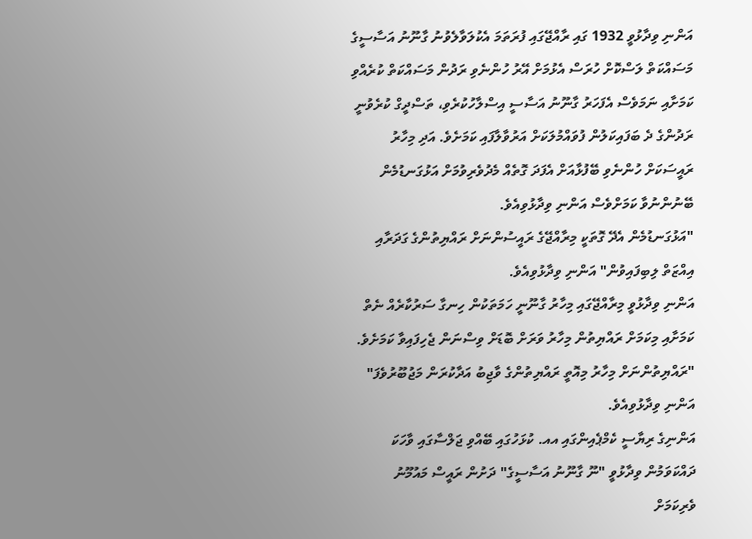އަންނި ވިދާޅުވީ 1932 ގައި ރާއްޖޭގައި ފުރަތަމަ އެކުލަވާލެވުނު ގާނޫނު އަސާސީގެ މަސައްކަތް ލަސްކޮށް ހުރަސް އެޅުމަށް އޭރު ހުންނެވި ރަދުން މަސައްކަތް ކުރެއްވި ކަމަށާއި ނަމަވެސް އެފަހަރު ގާނޫނު އަސާސީ އިސްލާހުކުރެވި، ތަސްދީގް ކުރެވުނީ ރަދުންގެ ދެ ބަފައިކަލުން ފުވައްމުލަކަށް އަރުވާލާފައި ކަމަށެވެ. އަދި މިހާރު ރައީސަކަށް ހުންނެވި ބޭފުޅާއަށް އެފަދަ ގޮތެއް މެދުވެރިވުމަށް އަޅުގަނޑުމެން ބޭނުންނުވާ ކަމަށްވެސް އަންނި ވިދާޅުވިއެވެ.
"އަޅުގަނޑުމެން އެދޭ ގޮތަކީ މިރާއްޖޭގެ ރައީސުންނަށް ރައްޔިތުންގެ ގަދަރާއި އިއްޒަތް ލިބިފައިވުން" އަންނި ވިދާޅުވިއެވެ.
އަންނި ވިދާޅުވީ މިރާއްޖޭގައި މިހާރު ގާނޫނީ ހަމަތަކުން ހިނގާ ސަރުކާރެއް ނެތް ކަމަށާއި މިކަމަށް ރައްޔިތުން މިހާރު ވަރަށް ބޮޑަށް ވިސްނަން ޖެހިފައިވާ ކަމަށެވެ.
"ރައްޔިތުންނަށް މިހާރު މިއޮތީ ރައްޔިތުންގެ ވާޖިބު އަދާކުރަން މަޖުބޫރުވެފަ" އަންނި ވިދާޅުވިއެވެ.
އަންނިގެ ރިޔާސީ ކެމްޕެއިންގައި އއ. ކުޅަހުގައި ބޭއްވި ޖަލްސާގައި ވާހަކަ ދައްކަވަމުން ވިދާޅުވީ "ނޫ ގާނޫނު އަސާސީގެ" ދަށުން ރައީސް މައުމޫނު ވެރިކަމަށް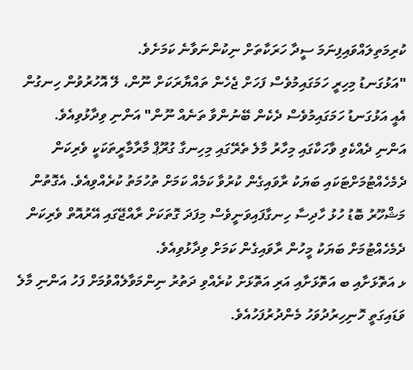ކުރިމަތިލައްވައިފިނަމަ ސީދާ ހަރަކާތަށް ނިކުންނަވާނެ ކަމަށެވެ.
"އަޅުގަނޑު މިހިރީ ހަމަގައިމުވެސް ފަހަށް ޖެހެން ތައްޔާރަކަށް ނޫން، ލޭ އޮހުރުވުން ހިނގުން އެއީ އަޅުގަނޑު ހަމަގައިމުވެސް ދެކެން ބޭނުންވާ ތަނެއް ނޫން" އަންނި ވިދާޅުވިއެވެ.
އަންނި ދެއްކެވި ވާހަކާގައި މިހާރު މާލެ ތެރޭގައި މިހިނގާ ގުރޫޕް މާރާމާރީތަކަކީ ވެރިކަން ދެމެހެއްޓުމަށްޓަކައި ބަޔަކު ރާވައިގެން ކުރުވާ ކަމެއް ކަމަށް ތުހުމަތު ކުރެއްވިއެވެ. އެގޮތުން މަޝްހޫރު ބޮޑު ހުޅު ހާދިސާ ހިނގާފައިވަނީވެސް މިފަދަ ގޮތަކަށް ރާއްޖޭގައި އޭރުއޮތް ވެރިކަން ދެމެހެއްޓުމަށް ބަޔަކު މީހުން ރާވައިގެން ކަމަށް ވިދާޅުވިއެވެ.
ޅ އަތޮޅަށާއި ބ އަތޮޅަށާއި އަރި އަތޮޅަށް ކުރެއްވި ދަތުރު ނިންމަވާލެއްވުމަށް ފަހު އަންނި މާލެ ވަޑައިގަތީ ހޮނިހިރުދުވަހު މެންދުރުފަހުއެވެ.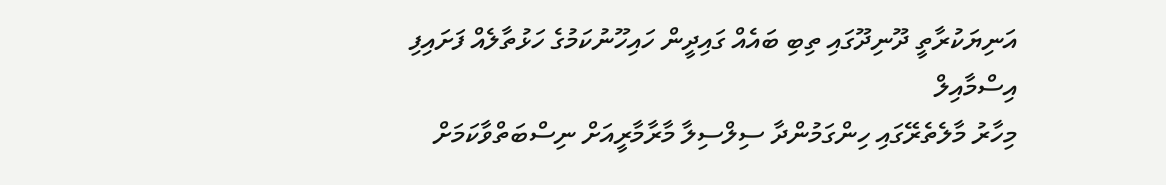އަނިޔަކުރާތީ ދޫނިދޫގައި ތިބި ބައެއް ގައިދީން ހައިހޫނުކަމުގެ ހަޅުތާލެއް ފަށައިފި
އިސްމާއިލް
މިހާރު މާލެތެރޭގައި ހިންގަމުންދާ ސިލްސިލާ މާރާމާރީއަށް ނިސްބަތްވާކަމަށް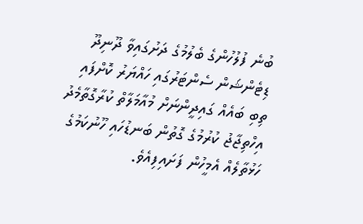ބުނެ ފުލުހުންގެ ބެލުމުގެ ދަށުގައިވާ ދޫނިދޫ ޑިޓެންޝަން ސެންޓަރުގައި ހައްޔަރު ކޮށްފައި ތިބި ބައެއް ގައިދީންނަށް މުއާމަލާތް ކުރާގޮތާމެދު އިހްތިޖާޖު ކުރުމުގެ ގޮތުން ބަނޑުހައި ހޫނުކަމުގެ ހަޅުތާލެއް އެމީހުން ފަށައިފިއެވެ.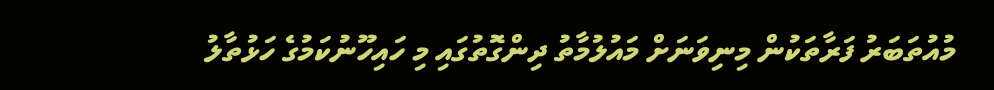މުއުތަބަރު ފަރާތަކުން މިނިވަނަށް މައުލުމާތު ދިންގޮތުގައި މި ހައިހޫނުކަމުގެ ހަޅުތާލު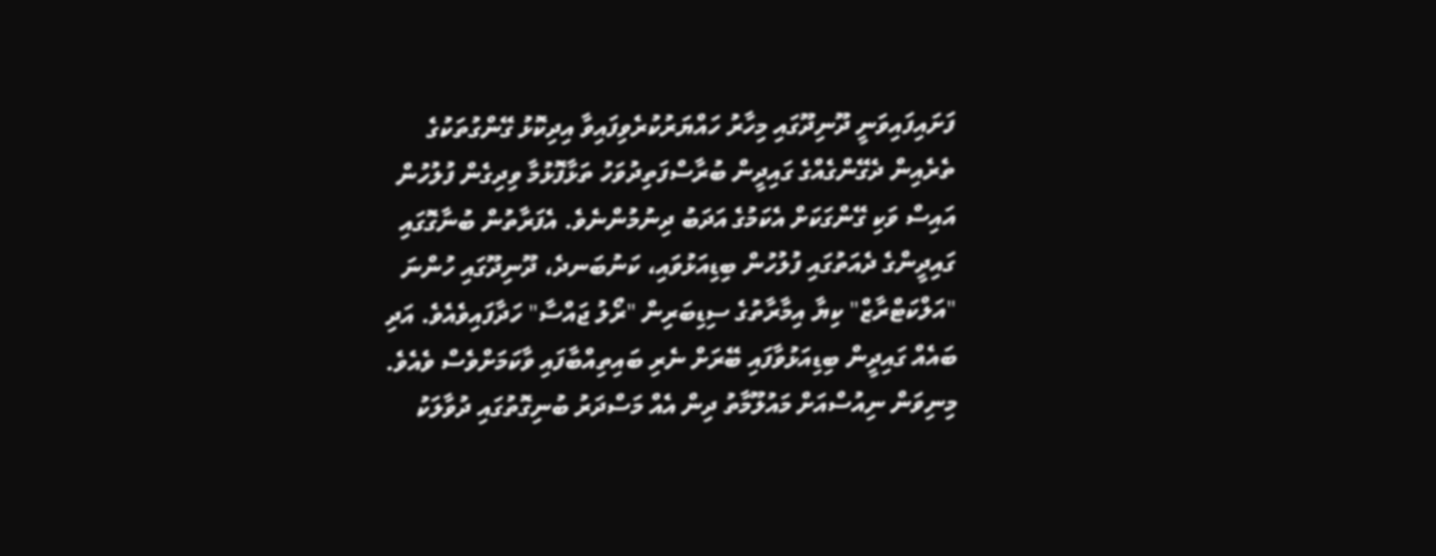ފަށައިފައިވަނީ ދޫނިދޫގައި މިހާރު ހައްޔަރުކުރެވިފައިވާ އިދިކޮޅު ގޭންގުތަކުގެ ތެރެއިން ދެގޭންގެއްގެ ގައިދީން ބުރާސްފަތިދުވަހު ތަޅާފޮޅުމާ ވިދިގެން ފުލުހުން އައިސް ވަކި ގޭންގަކަށް އެކަމުގެ އަދަބު ދިނުމުންނެވެ. އެފަރާތުން ބުނާގޮގައި ގައިދީންގެ ދެއަތުގައި ފުލުހުން ބިޑިއަޅުވައި، ކަނުބަނދެ، ދޫނިދޫގައި ހުންނަ "އަލްކަޓްރާޒް" ކިޔާ އިމާރާތުގެ ސިޑިބަރިން "ރޯލު ޖައްސާ" ހަދާފައިވެއެވެ. އަދި ބައެއް ގައިދީން ބިޑިއަޅުވާފައި ބޭރަށް ނެރި ބައިތިއްބާފައި ވާކަމަށްވެސް ވެއެވެ.
މިނިވަން ނިއުސްއަށް މައުލޫމާތު ދިން އެއް މަސްދަރު ބުނިގޮތުގައި ދުވާލަކު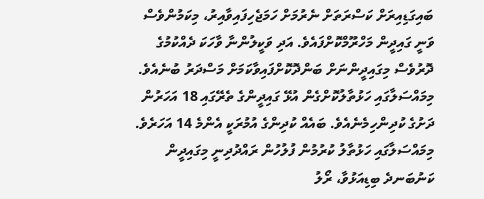ބައިގަޑިއިރަށް ކަސްރަތަށް ނެރުމަށް ހަމަޖެހިފައިވާއިރު، މިކަމުންވެސް ވަނީ ގައިދީން މަހްރޫމްކޮށްފައެވެ. އަދި ވަކީލުންނާ ވާހަކަ ދެއްކުމުގެ ދޮރުވެސް މިގައިދީންނަށް ބަންދޮކޮށްފައިވާކަމަށް މަސްދަރު ބުނެއެވެ. މިމައްސަލާގައި ހަޅުތާލުކޮށްގެން އުޅޭ ގައިދީންގެ ތެރޭގައި 18 އަހަރުން ދަށުގެ ކުދިންހިމެނެއެވެ. ބައެއް ކުދިންގެ އުމުރަކީ އެންމެ 14 އަހަރެވެ.
މިމައްސަލާގައި ހަޅުތާލު ކުރުމުން ފުލުހުން ރައްދުދިނީ މިގައިދީން ކަނުބަނދެ ބިޑިއަޅުވާ، ރޯލު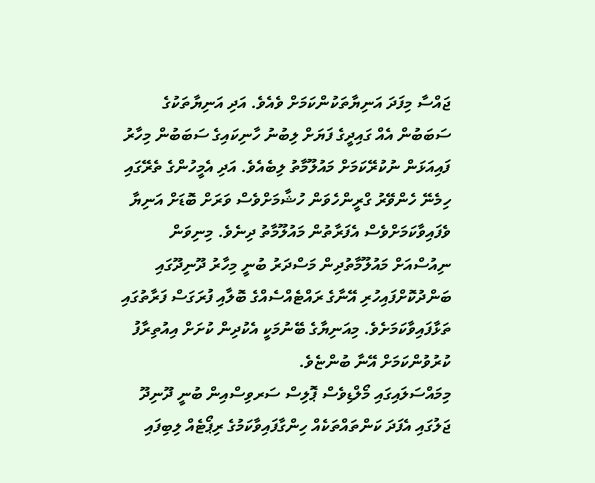ޖައްސާ މިފަދަ އަނިޔާތަކުންކަމަށް ވެއެވެ. އަދި އަނިޔާތަކުގެ ސަބަބުން އެއް ގައިދީގެ ފަޔަށް ލިބުނު ހާނިކައިގެ ސަބަބުން މިހާރު ފައިއަޅަން ނުކުރޭކަމަށް މައުލޫމާތު ލިބެއެވެ. އަދި އެމީހުންގެ ތެރޭގައި ހިމެނޭ ހެންވޭރު ގްރީންހެވަން ހުޝާމަށްވެސް ވަރަށް ބޮޑަށް އަނިޔާ ވެފައިވާކަމަށްވެސް އެފަރާތުން މައުލޫމާތު ދިނެވެ. މިނިވަން ނިއުސްއަށް މައުލޫމާތުދިން މަސްދަރު ބުނީ މިހާރު ދޫނިދޫގައި ބަންދުކޮށްފައިހުރި އޭނާގެ ރައްޓެއްސެއްގެ ބޮލާއި ފުރަގަސް ފަރާތުގައި ތަޅާފައިވާކަމަށެވެ. މިއަނިޔާގެ ބޭނުމަކީ އެކުދިން ކުށަށް އިއުތިރާފު ކުރުވުންކަމަށް އޭނާ ބުންޏެވެ.
މިމައްސަލައިގައި މޯލްޑިވެސް ޕޮލިސް ސަރވިސްއިން ބުނީ ދޫނިދޫ ޖަލުގައި އެފަދަ ކަންތައްތަކެއް ހިންގާފައިވާކަމުގެ ރިޕޯޓެއް ލިބިފައި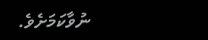ނުވާކަމަށެވެ.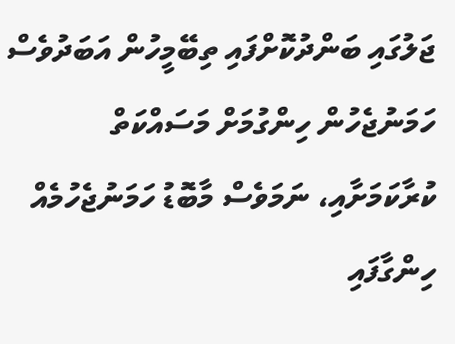ޖަލުގައި ބަންދުކޮށްފައި ތިބޭމީހުން އަބަދުވެސް ހަމަނުޖެހުން ހިންގުމަށް މަސައްކަތް ކުރާކަމަށާއި، ނަމަވެސް މާބޮޑު ހަމަނުޖެހުމެއް ހިންގާފައި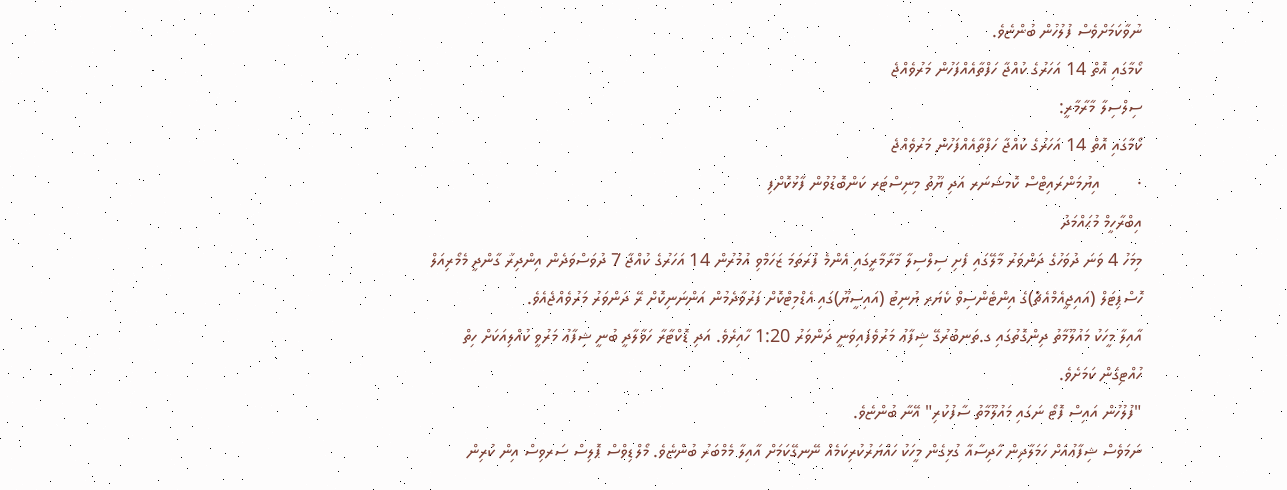ނުވާކަމަށްވެސް ފުލުހުން ބުންޏެވެ.
ކޯމާގައި އޮތް 14 އަހަރުގެ ކުއްޖާ ހަފްތާއެއްފަހުން މަރުވެއްޖެ
ސިލްސިލާ މާރާމާރީ:
ކޯމާގައި އޮތް 14 އަހަރުގެ ކުއްޖާ ހަފްތާއެއްފަހުން މަރުވެއްޖެ
·        އިޔުމަންރައިޓްސް ކޮމޝަނަރ އަދި ޔޫތު މިނިސްޓަރ ކަންބޮޑުވުން ފާޅުކޮށްފި
އިބްރާހީމް މުޙައްމަދު
މިމަހު 4 ވަނަ ދުވަހުގެ ދަންވަރު މާލޭގައި ފެށި ސިލްސިލާ މާރާމާރީގައި އެންމެ ފުރަތަމަ ޒަހަމްވި އުމުރުން 14 އަހަރުގެ ކުއްޖާ 7 ދުވަސްވަދެން އިންދިރާ ގާންދީ މެމޯރިއަލް ހޮސްޕިޓަލް (އައިޖީއެމްއެޗް)ގެ އިންޓެންސިވް ކެޔަރ ޔުނިޓު (އައިސީޔޫ)ގައި އެޑްމިޓްކޮށް ފަރުވާދެމުން އަންނަނިކޮށް ރޭ ދަންވަރު މަރުވެއްޖެއެވެ.
އާއިލާ މީހަކު މައުލޫމާތު ދިންގޮތުގައި ގ.ތަނބުރުގޭ ޝިފާޢު މަރުވެފައިވަނީ ދަންވަރު 1:20 ހާއިރެވެ. އަދި ޑޮކްޓާރާ ހަވާލާދީ ބުނީ ޝިފާޢު މަރުވީ ކުއްލިއަކަށް ހިތް ހުއްޓިގެން ކަމަށެވެ.
"ފުލުހުން އައިސް ފޮޓޯ ނަގައި މައުލޫމާތު ސާފުކުރި" އޭނާ ބުންޏެވެ.
ނަމަވެސް ޝިފާޢުއަށް ހަމަލާދިން ހާދިސާއާ ގުޅިގެން މީހަކު ހައްޔަރުކުރިކަމެއް ނޭނގޭކަމަށް އާއިލާ މެމްބަރު ބުންޏެވެ. މޯލްޑިވްސް ޕޮލިސް ސަރވިސް އިން ކުރިން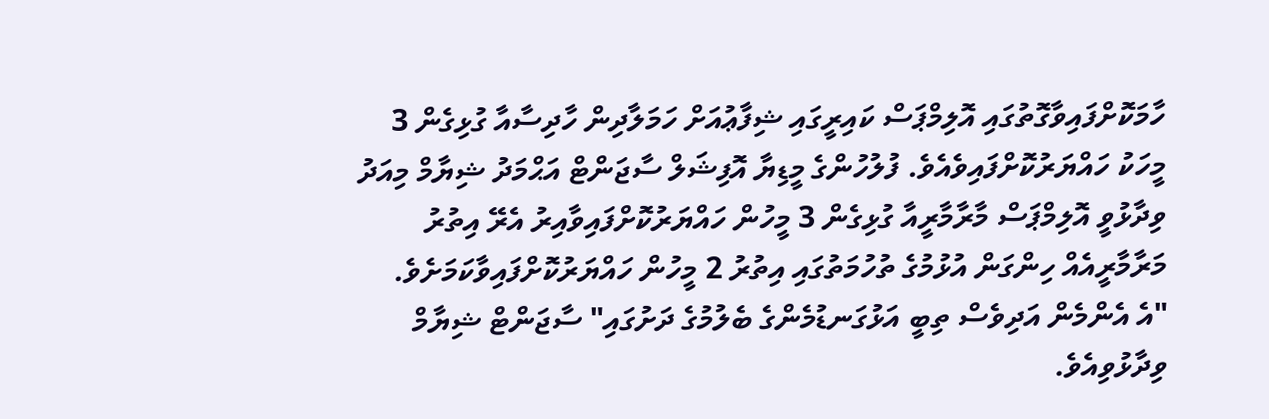ހާމަކޮށްފައިވާގޮތުގައި އޮލިމްޕަސް ކައިރީގައި ޝިފާޢުއަށް ހަމަލާދިން ހާދިސާއާ ގުޅިގެން 3 މީހަކު ހައްޔަރުކޮށްފައިވެއެވެ. ފުލުހުންގެ މީޑިޔާ އޮފިޝަލް ސާޖަންޓް އަޙްމަދު ޝިޔާމް މިއަދު ވިދާޅުވީ އޮލިމްޕަސް މާރާމާރީއާ ގުޅިގެން 3 މީހުން ހައްޔަރުކޮށްފައިވާއިރު އެރޭ އިތުރު މަރާމާރީއެއް ހިންގަން އުޅުމުގެ ތުހުމަތުގައި އިތުރު 2 މީހުން ހައްޔަރުކޮށްފައިވާކަމަށެވެ.
"އެ އެންމެން އަދިވެސް ތިބީ އަޅުގަނޑުމެންގެ ބެލުމުގެ ދަށުގައި" ސާޖަންޓް ޝިޔާމް ވިދާޅުވިއެވެ.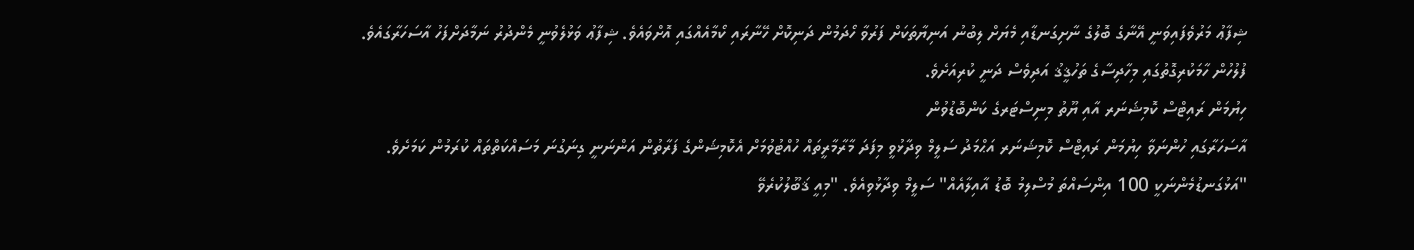ޝިފާޢު މަރުވެފައިވަނީ އޭނާގެ ބޮލުގެ ނާށިގަނޑާއި މެޔަށް ލިބުނު އަނިޔާތަކަށް ފަރުވާ ހޯދަމުން ދަނިކޮށް ހޭނާރައި ކޯމާއެއްގައި އޮށްވައެވެ. ޝިފާޢު ވަޅުލެވުނީ މެންދުރު ނަމާދަށްފަހު އާސަހަރާގައެވެ. ފުލުހުން ހާމަކުރިގޮތުގައި މިހާދިސާގެ ތަހުޤީޤު އަދިވެސް ދަނީ ކުރިއަށެވެ.
ހިޔުމަން ރައިޓްސް ކޮމިޝަނަރ އާއި ޔޫތު މިނިސްޓަރގެ ކަންބޮޑުވުން
އާސަހަރާގައި ހުންނަވާ ހިޔުމަން ރައިޓްސް ކޮމިޝަނަރ އަޙްމަދު ސަލީމް ވިދާޅުވީ މިފަދަ މާރާމާރީތައް ހުއްޓުވުމަށް އެކޮމިޝަންގެ ފަރާތުން އަންނަނީ ގިނަގުނަ މަސައްކަތްތައް ކުރަމުން ކަމަށެވެ.
"އަޅުގަނޑުމެންނަކީ 100 އިންސައްތަ މުސްލިމު ބޮޑު އާއިލާއެއް" ސަލީމް ވިދާޅުވިއެވެ. "މިއީ ޤަބޫލުކުރެވޭ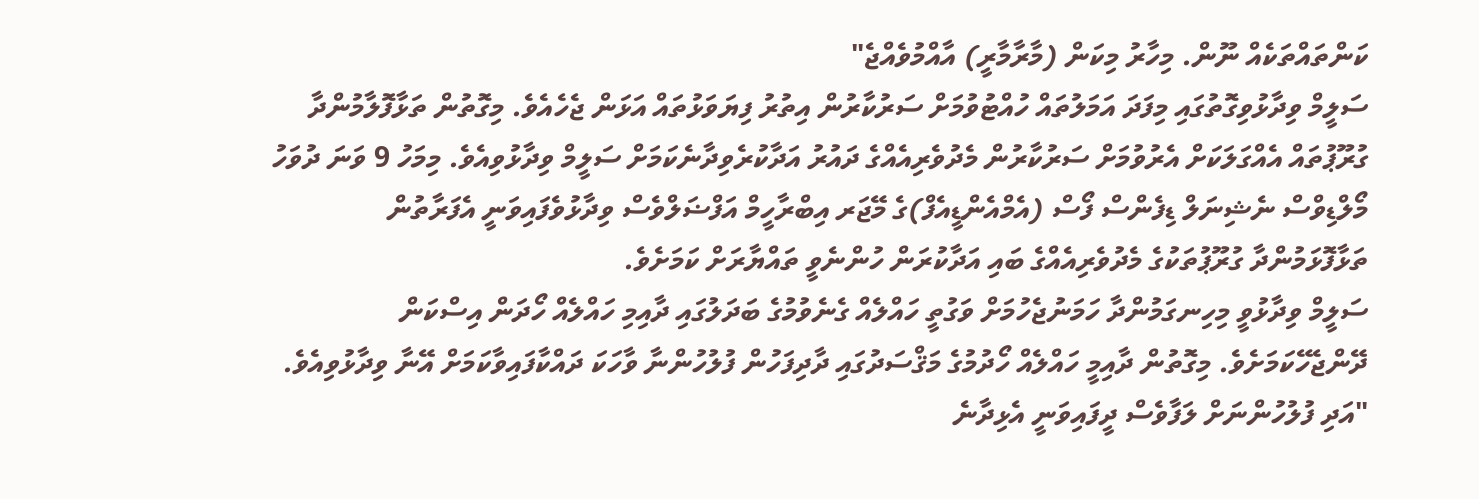ކަންތައްތަކެއް ނޫން. މިހާރު މިކަން (މާރާމާރީ) އާއްމުވެއްޖެ"
ސަލީމް ވިދާޅުވިގޮތުގައި މިފަދަ އަމަލުތައް ހުއްޓުވުމަށް ސަރުކާރުން އިތުރު ފިޔަވަޅުތައް އަޅަން ޖެހެއެވެ. މިގޮތުން ތަޅާފޮލާމުންދާ ގުރޫޕުތައް އެއްގަލަކަށް އެރުވުމަށް ސަރުކާރުން މެދުވެރިއެއްގެ ދައުރު އަދާކުރެވިދާނެކަމަށް ސަލީމް ވިދާޅުވިއެވެ. މިމަހު 9 ވަނަ ދުވަހު މޯލްޑިވްސް ނެޝިނަލް ޑިފެންސް ފޯސް (އެމްއެންޑީއެފް)ގެ މޭޖަރ އިބްރާހީމް އަފްޟަލްވެސް ވިދާޅުވެފައިވަނީ އެފަރާތުން ތަޅާފޮޅަމުންދާ ގުރޫޕުތަކުގެ މެދުވެރިއެއްގެ ބައި އަދާކުރަން ހުންނެވީ ތައްޔާރަށް ކަމަށެވެ.
ސަލީމް ވިދާޅުވީ މިހިނގަމުންދާ ހަމަނުޖެހުމަށް ވަގުތީ ހައްލެއް ގެނެވުމުގެ ބަދަލުގައި ދާއިމި ހައްލެއް ހޯދަން އިސްކަން ދޭންޖެހޭކަމަށެވެ. މިގޮތުން ދާއިމީ ހައްލެއް ހޯދުމުގެ މަޤްސަދުގައި ދާދިފަހުން ފުލުހުންނާ ވާހަކަ ދައްކާފައިވާކަމަށް އޭނާ ވިދާޅުވިއެވެ.
"އަދި ފުލުހުންނަށް ލަފާވެސް ދީފައިވަނީ އެޅިދާނެ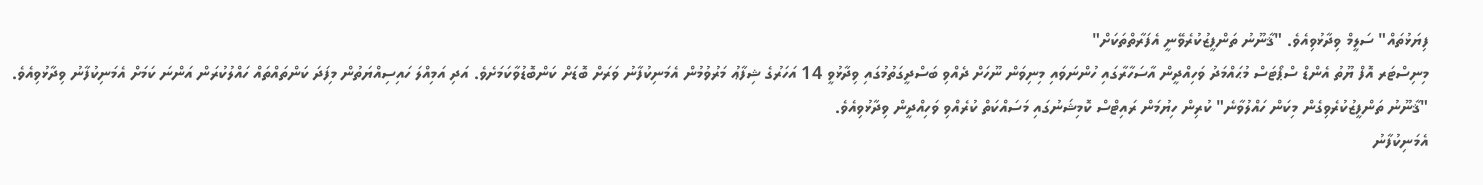ފިޔަޅުތައް" ސަލީމް ވިދާޅުވިއެވެ. "ޤާނޫނު ތަންފީޒުކުރެވޭނީ އެފަރާތްތަކަށް"
މިނިސްޓަރ އޮފް ޔޫތު އެންޑް ސްޕޯޓަސް މުޙައްމަދު ވަހިއްދީން އާސަހާރާގައި ހުންނަވައި މިނިވަން ނޫހަށް ދެއްވި ބަސްދީގަތުމުގައި ވިދާޅުވީ 14 އަހަރުގެ ޝިފާޢު މަރުވުމުން އެމަނިކުފާނު ވަރަށް ބޮޑަށް ކަންބޮޑުވާކަމަށެވެ. އަދި އަމިއްލަ ހައިސިއްޔަތުން މިފަދަ ކަންތައްތައް ހައްލުކުރަން އަންނަ ކަމަށް އެމަނިކުފާނު ވިދާޅުވިއެވެ.
"ޤާނޫނު ތަންފީޒުކުރެވިގެން މިކަން ހައްލުވާނެ" ކުރިން ހިޔުމަން ރައިޓްސް ކޮމިޝަނުގައި މަސައްކަތް ކުރެއްވި ވަހިއްދީން ވިދާޅުވިއެވެ.
އެމަނިކުފާނު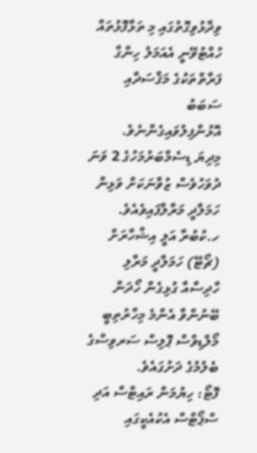ވިދާޅުވިގޮތުގައި މި ތަޅާފޮޅުތައް ހުއްޓުވޭނީ އެއަމަލު ހިންގާ ފަރާތްތަކުގެ މަޤްސަދާއި ސަބަބު އޮޅުންފިލުވައިގެންނެވެ.
މިދިޔަ ޑިސެމްބަރުމަހުގެ 2 ވަނަ ދުވަހުވެސް ޒުވާނަކަށް ވަޅިން ހަމަލާދީ މަރާލާފައިވެއެވެ. ހ.ކުބުރާ އަލީ އިޝްހާރަށް (ޗޯޓޭ) ހަމަލާދީ މަރާލި ހާދިސާއާ ގުޅިގެން ހޯދަން ބޭނުންވާ އެންމެ މިހާރުތިބީ މޯލްޑިވްސް ޕޮލިސް ސަރވިސްގެ ބެލުމުގެ ދަށުގައެވެ.
ފޮޓޯ: ހިޔުމަން ރައިޓްސް އަދި ސްޕޯޓްސް އެކުއެކީގައި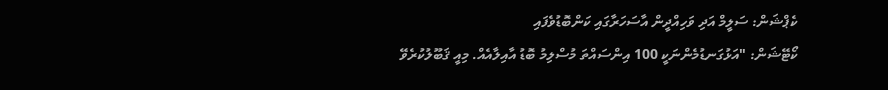ކެޕްޝަން: ސަލީމް އަދި ވަހިއްދީން އާސަހަރާގައި ކަންބޮޑުވެފައި
ކޯޓޭޝަން: "އަޅުގަނޑުމެންނަކީ 100 އިންސައްތަ މުސްލިމު ބޮޑު އާއިލާއެއް. މިއީ ޤަބޫލުކުރެވޭ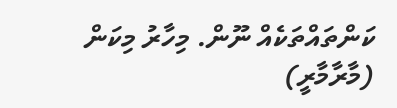ކަންތައްތަކެއް ނޫން. މިހާރު މިކަން (މާރާމާރީ)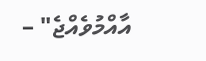އާއްމުވެއްޖެ" –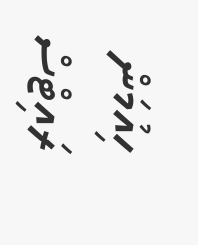ހިއުމަން ރައިޓްސް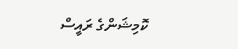ކޮމިޝަންގެ ރައީސް